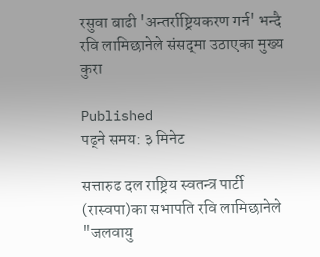रसुवा बाढी 'अन्तर्राष्ट्रियकरण गर्न' भन्दै रवि लामिछानेले संसद्‌मा उठाएका मुख्य कुरा

Published
पढ्ने समय: ३ मिनेट

सत्तारुढ दल राष्ट्रिय स्वतन्त्र पार्टी (रास्वपा)का सभापति रवि लामिछानेले "जलवायु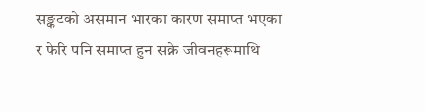सङ्कटको असमान भारका कारण समाप्त भएका र फेरि पनि समाप्त हुन सक्ने जीवनहरूमाथि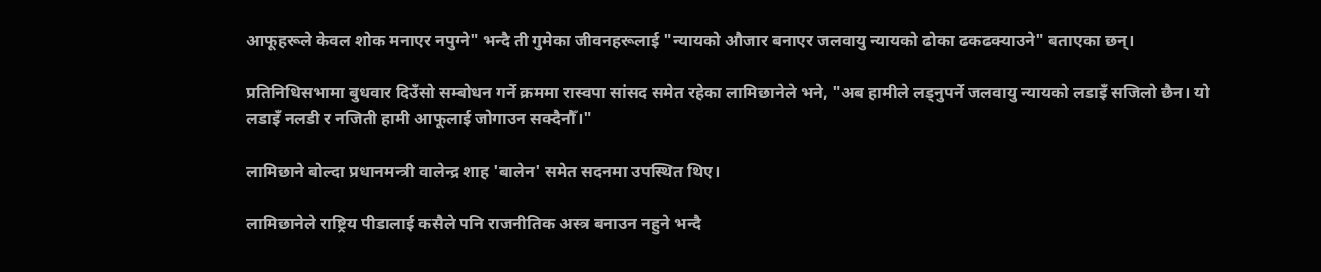आफूहरूले केवल शोक मनाएर नपुग्ने" भन्दै ती गुमेका जीवनहरूलाई "न्यायको औजार बनाएर जलवायु न्यायको ढोका ढकढक्याउने" बताएका छन्।

प्रतिनिधिसभामा बुधवार दिउँसो सम्बोधन गर्ने क्रममा रास्वपा सांसद समेत रहेका लामिछानेले भने, "अब हामीले लड्नुपर्ने जलवायु न्यायको लडाइँ सजिलो छैन। यो लडाइँ नलडी र नजिती हामी आफूलाई जोगाउन सक्दैनौँ।"

लामिछाने बोल्दा प्रधानमन्त्री वालेन्द्र शाह 'बालेन' समेत सदनमा उपस्थित थिए।

लामिछानेले राष्ट्रिय पीडालाई कसैले पनि राजनीतिक अस्त्र बनाउन नहुने भन्दै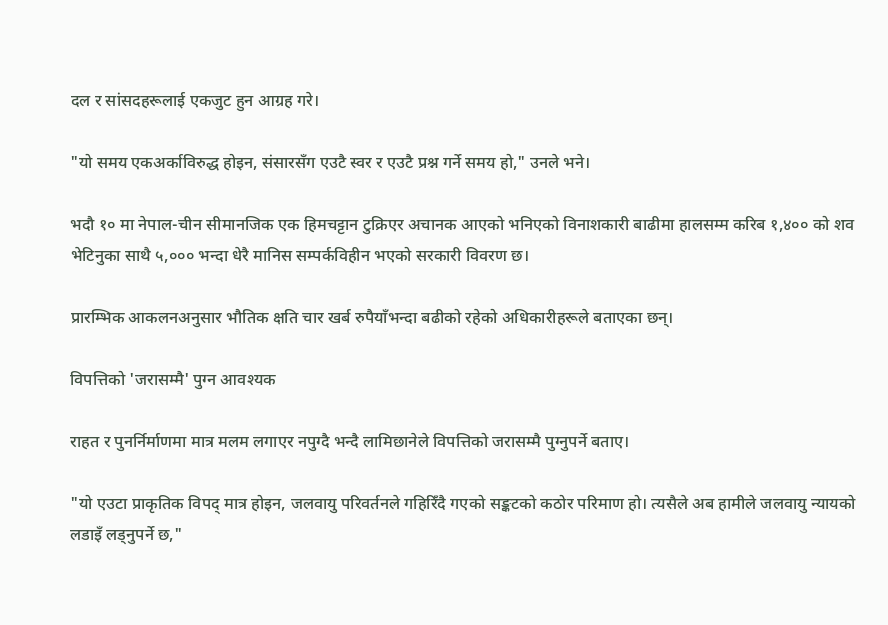दल र सांसदहरूलाई एकजुट हुन आग्रह गरे।

"यो समय एकअर्काविरुद्ध होइन, संसारसँग एउटै स्वर र एउटै प्रश्न गर्ने समय हो," उनले भने।

भदौ १० मा नेपाल-चीन सीमानजिक एक हिमचट्टान टुक्रिएर अचानक आएको भनिएको विनाशकारी बाढीमा हालसम्म करिब १,४०० को शव भेटिनुका साथै ५,००० भन्दा धेरै मानिस सम्पर्कविहीन भएको सरकारी विवरण छ।

प्रारम्भिक आकलनअनुसार भौतिक क्षति चार खर्ब रुपैयाँभन्दा बढीको रहेको अधिकारीहरूले बताएका छन्।

विपत्तिको 'जरासम्मै' पुग्न आवश्यक

राहत र पुनर्निर्माणमा मात्र मलम लगाएर नपुग्दै भन्दै लामिछानेले विपत्तिको जरासम्मै पुग्नुपर्ने बताए।

"यो एउटा प्राकृतिक विपद् मात्र होइन, जलवायु परिवर्तनले गहिरिँदै गएको सङ्कटको कठोर परिमाण हो। त्यसैले अब हामीले जलवायु न्यायको लडाइँ लड्नुपर्ने छ,"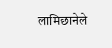लामिछानेले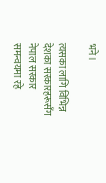भने।

त्यसका लागि विभिन्न देशका सरकारहरूसँग नेपाल सरकार समन्वयमा रहे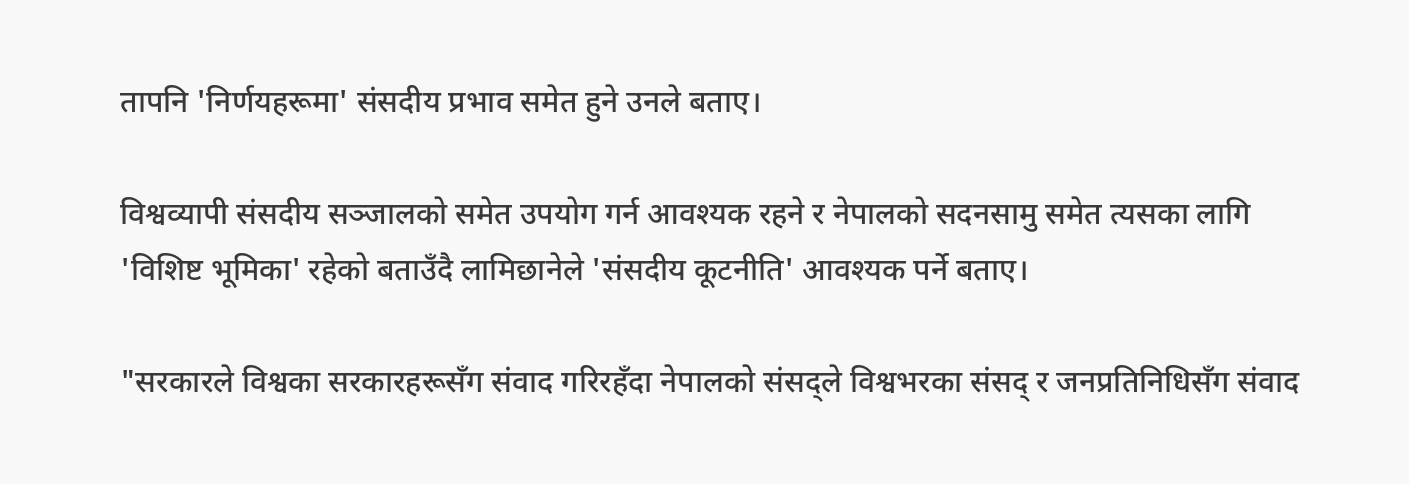तापनि 'निर्णयहरूमा' संसदीय प्रभाव समेत हुने उनले बताए।

विश्वव्यापी संसदीय सञ्जालको समेत उपयोग गर्न आवश्यक रहने र नेपालको सदनसामु समेत त्यसका लागि 'विशिष्ट भूमिका' रहेको बताउँदै लामिछानेले 'संसदीय कूटनीति' आवश्यक पर्ने बताए।

"सरकारले विश्वका सरकारहरूसँग संवाद गरिरहँदा नेपालको संसद्ले विश्वभरका संसद् र जनप्रतिनिधिसँग संवाद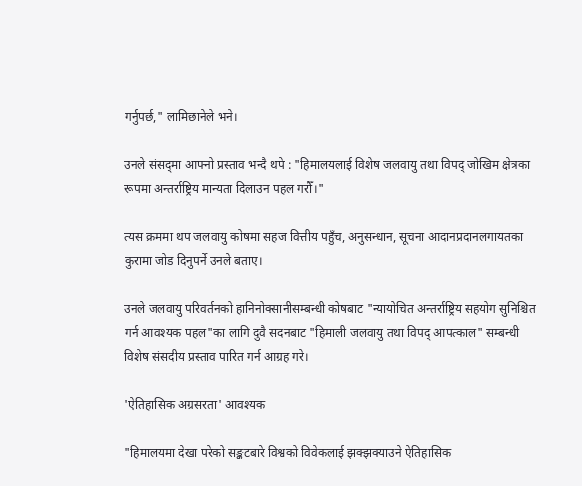गर्नुपर्छ," लामिछानेले भने।

उनले संसद्‌मा आफ्नो प्रस्ताव भन्दै थपे : "हिमालयलाई विशेष जलवायु तथा विपद् जोखिम क्षेत्रका रूपमा अन्तर्राष्ट्रिय मान्यता दिलाउन पहल गरौँ।"

त्यस क्रममा थप जलवायु कोषमा सहज वित्तीय पहुँच, अनुसन्धान, सूचना आदानप्रदानलगायतका कुरामा जोड दिनुपर्ने उनले बताए।

उनले जलवायु परिवर्तनको हानिनोक्सानीसम्बन्धी कोषबाट "न्यायोचित अन्तर्राष्ट्रिय सहयोग सुनिश्चित गर्न आवश्यक पहल"का लागि दुवै सदनबाट "हिमाली जलवायु तथा विपद् आपत्काल" सम्बन्धी विशेष संसदीय प्रस्ताव पारित गर्न आग्रह गरे।

'ऐतिहासिक अग्रसरता' आवश्यक

"हिमालयमा देखा परेको सङ्कटबारे विश्वको विवेकलाई झक्झक्याउने ऐतिहासिक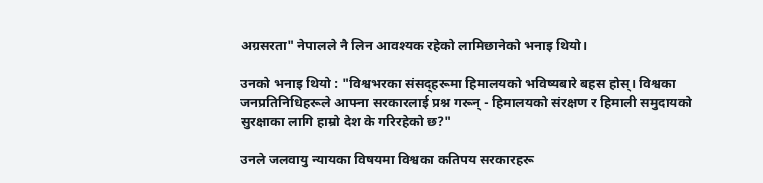अग्रसरता" नेपालले नै लिन आवश्यक रहेको लामिछानेको भनाइ थियो।

उनको भनाइ थियो : "विश्वभरका संसद्हरूमा हिमालयको भविष्यबारे बहस होस्। विश्वका जनप्रतिनिधिहरूले आफ्ना सरकारलाई प्रश्न गरून् - हिमालयको संरक्षण र हिमाली समुदायको सुरक्षाका लागि हाम्रो देश के गरिरहेको छ?"

उनले जलवायु न्यायका विषयमा विश्वका कतिपय सरकारहरू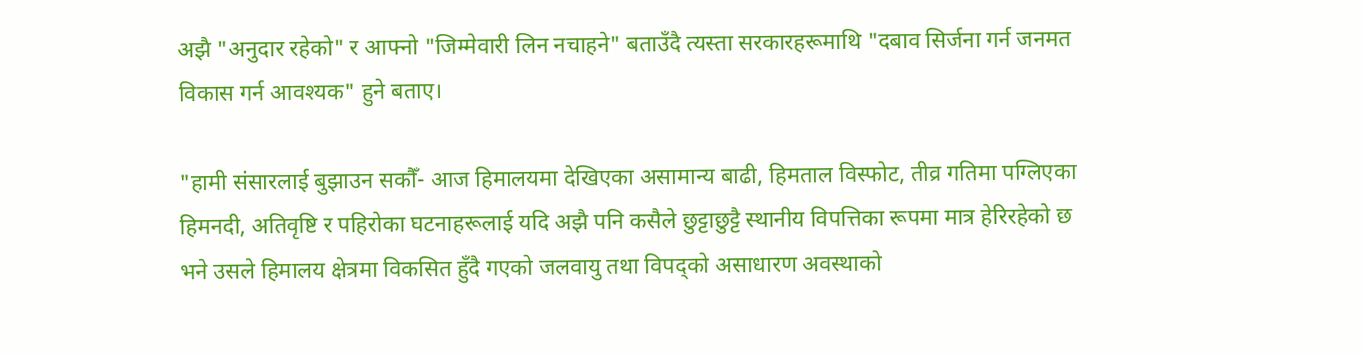अझै "अनुदार रहेको" र आफ्नो "जिम्मेवारी लिन नचाहने" बताउँदै त्यस्ता सरकारहरूमाथि "दबाव सिर्जना गर्न जनमत विकास गर्न आवश्यक" हुने बताए।

"हामी संसारलाई बुझाउन सकौँ- आज हिमालयमा देखिएका असामान्य बाढी, हिमताल विस्फोट, तीव्र गतिमा पग्लिएका हिमनदी, अतिवृष्टि र पहिरोका घटनाहरूलाई यदि अझै पनि कसैले छुट्टाछुट्टै स्थानीय विपत्तिका रूपमा मात्र हेरिरहेको छ भने उसले हिमालय क्षेत्रमा विकसित हुँदै गएको जलवायु तथा विपद्‍को असाधारण अवस्थाको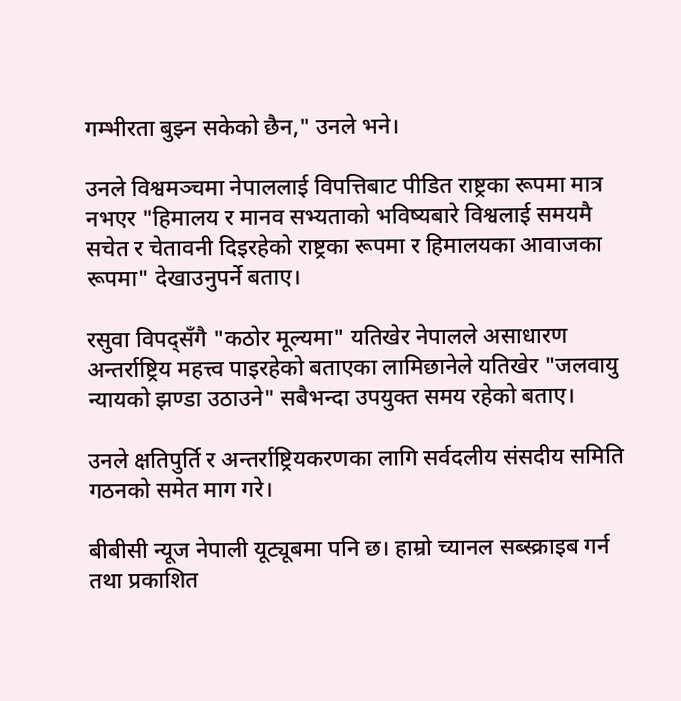गम्भीरता बुझ्न सकेको छैन," उनले भने।

उनले विश्वमञ्चमा नेपाललाई विपत्तिबाट पीडित राष्ट्रका रूपमा मात्र नभएर "हिमालय र मानव सभ्यताको भविष्यबारे विश्वलाई समयमै सचेत र चेतावनी दिइरहेको राष्ट्रका रूपमा र हिमालयका आवाजका रूपमा" देखाउनुपर्ने बताए।

रसुवा विपद्सँगै "कठोर मूल्यमा" यतिखेर नेपालले असाधारण अन्तर्राष्ट्रिय महत्त्व पाइरहेको बताएका लामिछानेले यतिखेर "जलवायु न्यायको झण्डा उठाउने" सबैभन्दा उपयुक्त समय रहेको बताए।

उनले क्षतिपुर्ति र अन्तर्राष्ट्रियकरणका लागि सर्वदलीय संसदीय समिति गठनको समेत माग गरे।

बीबीसी न्यूज नेपाली यूट्यूबमा पनि छ। हाम्रो च्यानल सब्स्क्राइब गर्न तथा प्रकाशित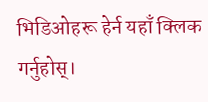भिडिओहरू हेर्न यहाँ क्लिक गर्नुहोस्।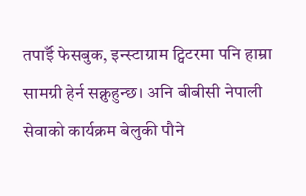तपाईँ फेसबुक, इन्स्टाग्राम ट्विटरमा पनि हाम्रा सामग्री हेर्न सक्नुहुन्छ। अनि बीबीसी नेपाली सेवाको कार्यक्रम बेलुकी पौने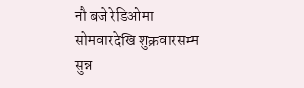नौ बजे रेडिओमा सोमवारदेखि शुक्रवारसम्म सुन्न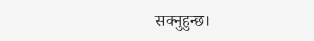सक्नुहुन्छ।